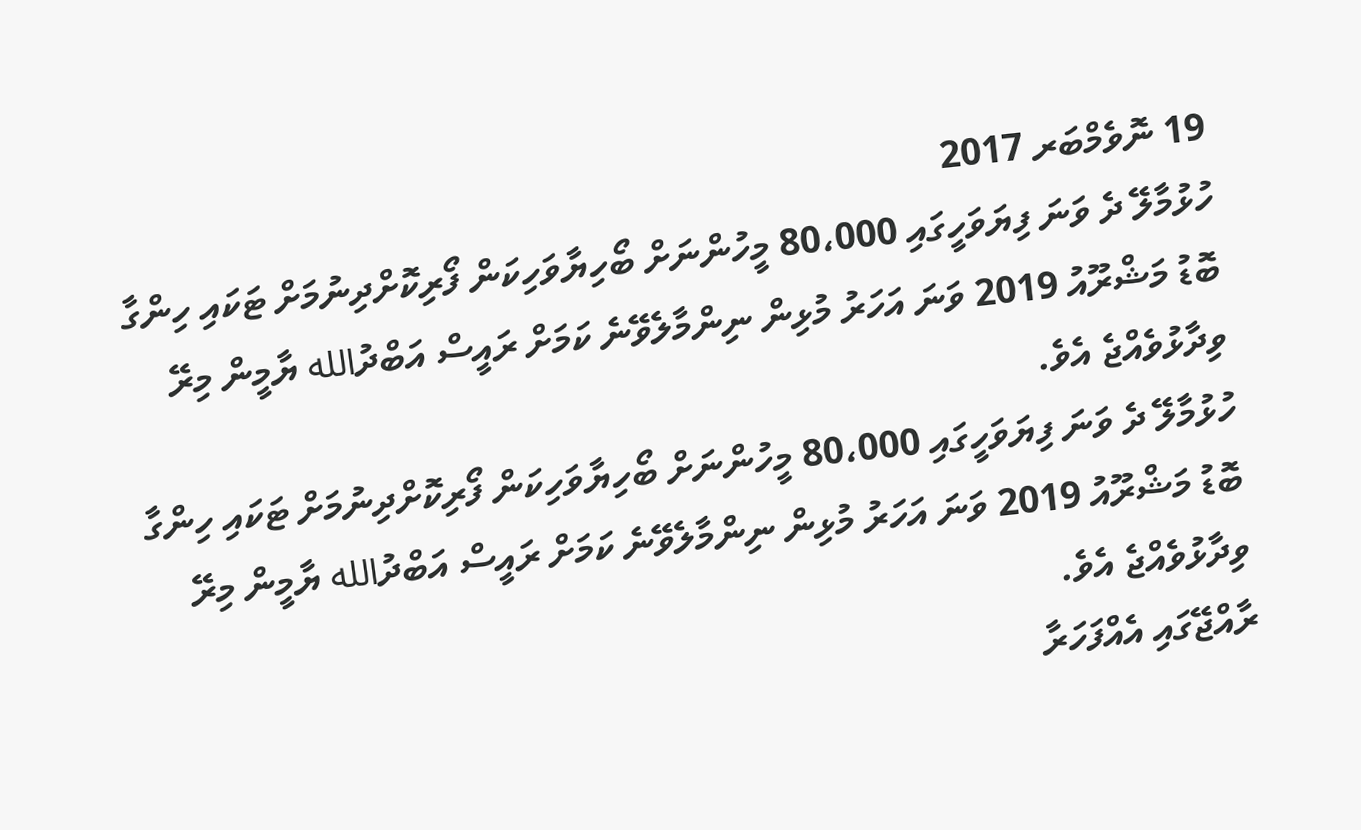19 ނޮވެމްބަރ 2017
ހުޅުމާލޭ ދެ ވަނަ ފިޔަވަހީގައި 80،000 މީހުންނަށް ބޯހިޔާވަހިކަން ފޯރިކޮށްދިނުމަށް ޓަކައި ހިންގާ ބޮޑު މަޝްރޫއު 2019 ވަނަ އަހަރު މުޅިން ނިންމާލެވޭނެ ކަމަށް ރައީސް އަބްދުالله ޔާމީން މިރޭ ވިދާޅުވެއްޖެ އެވެ.
ހުޅުމާލޭ ދެ ވަނަ ފިޔަވަހީގައި 80،000 މީހުންނަށް ބޯހިޔާވަހިކަން ފޯރިކޮށްދިނުމަށް ޓަކައި ހިންގާ ބޮޑު މަޝްރޫއު 2019 ވަނަ އަހަރު މުޅިން ނިންމާލެވޭނެ ކަމަށް ރައީސް އަބްދުالله ޔާމީން މިރޭ ވިދާޅުވެއްޖެ އެވެ.
ރާއްޖޭގައި އެއްފަހަރާ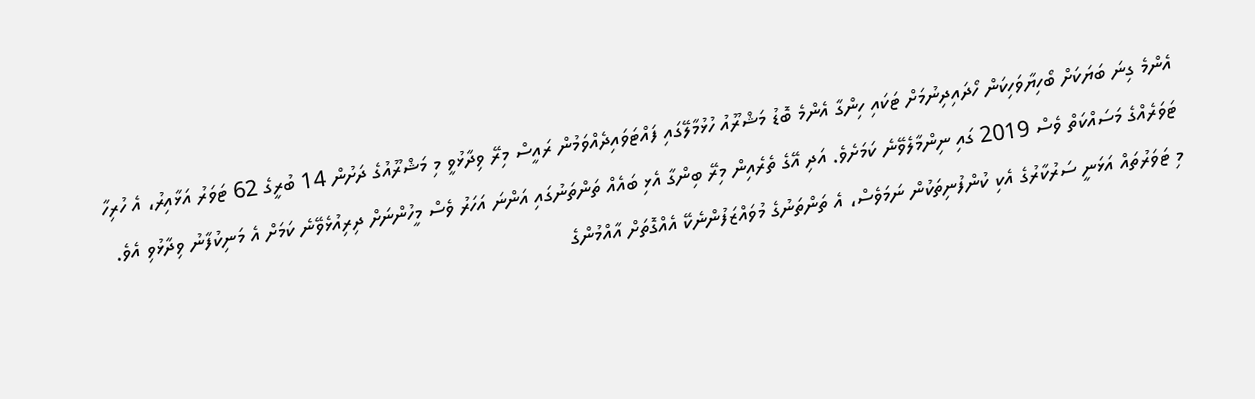އެންމެ ގިނަ ބަޔަކަށް ބޯހިޔާވަހިކަން ހޯދައިދިނުމަށް ޓަކައި ހިންގާ އެންމެ ބޮޑު މަޝްރޫއު ހުޅުމާލޭގައި ފައްޓަވައިދެއްވަމުން ރައީސް މިރޭ ވިދާޅުވީ މި މަޝްރޫއުގެ ދަށުން 14 ބުރީގެ 62 ޓަވަރު އަޅާއިރު، އެ ހުރިހާ ޓަވަރެއްގެ މަސައްކަތް ވެސް 2019 ގައި ނިންމާލެވޭނެ ކަމަށެވެ. އަދި އޭގެ ތެރެއިން މިރޭ ބިންގާ އެޅި ބައެއް ތަންތަނުގައި އަންނަ އަހަރު ވެސް މީހުންނަށް ދިރިއުޅެވޭނެ ކަމަށް އެ މަނިކުފާނު ވިދާޅުވި އެވެ.
މި ޓަވަރުތައް އަޅަނީ ސަރުކާރުގެ އެކި ކުންފުނިތަކުން ނަމަވެސް، އެ ތަންތަނުގެ މުވައްޒަފުންނެކޭ އެއްގޮތަށް އާއްމުންގެ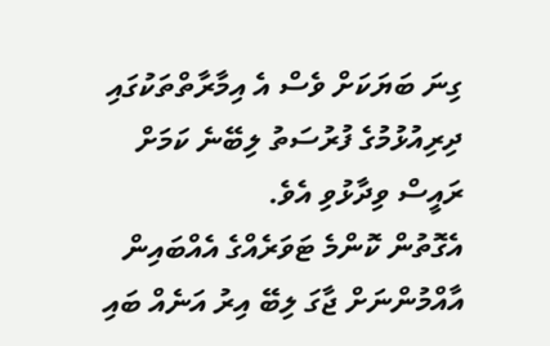ގިނަ ބަޔަކަށް ވެސް އެ އިމާރާތްތަކުގައި ދިރިއުޅުމުގެ ފުރުސަތު ލިބޭނެ ކަމަށް ރައީސް ވިދާޅުވި އެވެ.
އެގޮތުން ކޮންމެ ޓަވަރެއްގެ އެއްބައިން އާއްމުންނަށް ޖާގަ ލިބޭ އިރު އަނެއް ބައި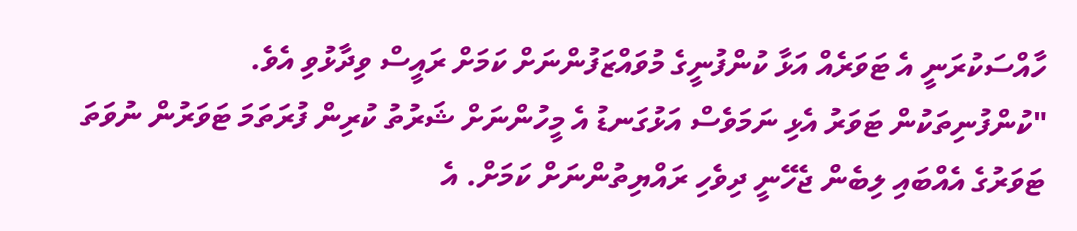ހާއްސަކުރަނީ އެ ޓަވަރެއް އަޅާ ކުންފުނީގެ މުވައްޒަފުންނަށް ކަމަށް ރައީސް ވިދާޅުވި އެވެ.
"ކުންފުނިތަކުން ޓަވަރު އެޅި ނަމަވެސް އަޅުގަނޑު އެ މީހުންނަށް ޝަރުތު ކުރިން ފުރަތަމަ ޓަވަރުން ނުވަތަ ޓަވަރުގެ އެއްބައި ލިބެން ޖެހޭނީ ދިވެހި ރައްޔިތުންނަށް ކަމަށް. އެ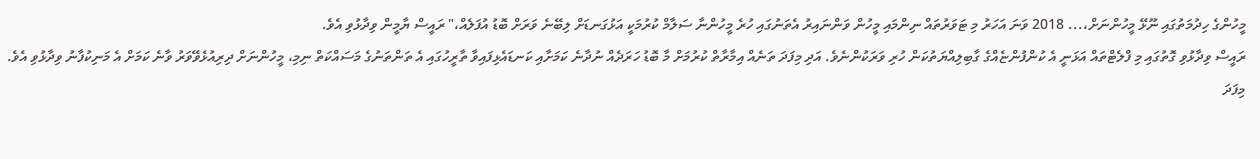މީހުންގެ ހިދުމަތުގައި ނޫޅޭ މީހުންނަށް،... 2018 ވަނަ އަހަރު މި ޓަވަރުތައް ނިންމައި މީހުން ވަންނައިރު އެތަނުގައި ހުރެ މީހުންނާ ސަލާމް ކުރުމަކީ އަޅުގަނޑަށް ލިބޭނެ ވަރަށް ބޮޑު އުފަލެއް،" ރައީސް ޔާމީން ވިދާޅުވި އެވެ.
ރައީސް ވިދާޅުވި ގޮތުގައި މި ފްލެޓްތައް އަޅަނީ އެ ކުންފުންޏެއްގެ ގާބިލިއްޔަތުކަން ހުރި ވަރަކުންނެވެ. އަދި މިފަދަ ތަނެއް އިމާރާތް ކުރުމަށް މާ ބޮޑު ހަރަދެއް ނުދާނެ ކަމަށާއި ކަނޑައެޅިފައިވާ ތާރީހުގައި އެ ތަންތަނުގެ މަސައްކަތް ނިމި، މީހުންނަށް ދިރިއުޅެވޭވަރު ވާނެ ކަމަށް އެ މަނިކުފާނު ވިދާޅުވި އެވެ.
މިފަދަ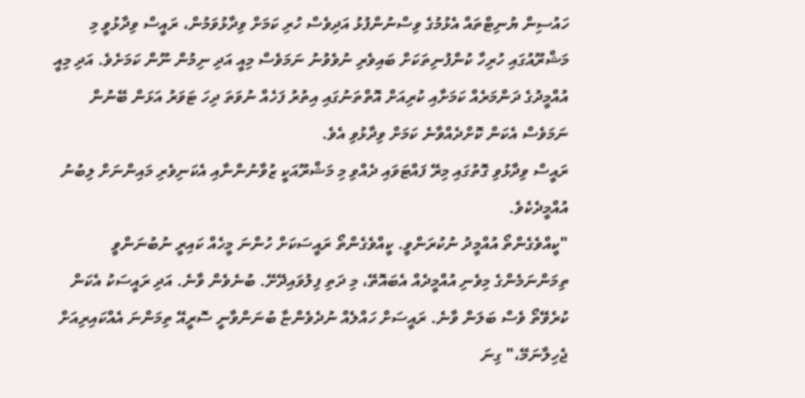ހައުސިން ޔުނިޓްތައް އެޅުމުގެ ވިސްނުންފުޅު އަދިވެސް ހުރި ކަމަށް ވިދާޅުވަމުން، ރައީސް ވިދާޅުވީ މި މަޝްރޫއުގައި ހުރިހާ ކުންފުނިތަކަށް ބައިވެރި ނުވެވުނު ނަމަވެސް މިއީ އަދި ނިމުން ނޫން ކަމަށެވެ. އަދި މިއީ އުއްމީދުގެ ދަންމަރެއް ކަމަށާއި ކުރިއަށް އޮތްތަނުގައި އިތުރު ފަހެއް ނުވަތަ ދިހަ ޓަވަރު އަޅަން ބޭނުން ނަމަވެސް އެކަން ކޮށްދެއްވާނެ ކަމަށް ވިދާޅުވި އެވެ.
ރައީސް ވިދާޅުވި ގޮތުގައި މިރޭ ފައްޓަވައި ދެއްވި މި މަޝްރޫއަކީ ޒުވާނުންނާއި އެކަނިވެރި މައިންނަށް ލިބުނު އުއްމީދެކެވެ.
"ކީއްވެގެންތޯ އުއްމީދު ނުކުރަންވީ. ކީއްވެގެންތޯ ރައީސަކަށް ހުންނަ މީހެއް ކައިރީ ނުބުނަންވީ ތިމަންނަމެންގެ މިވެނި އުއްމީދެއް އެބައޮތޭ، މި ދަތި ފިލުވައިދޭށޭ. ބުނެވެން ވާނެ. އަދި ރައީސަކު އެކަން ކުރެވޭތޯ ވެސް ބަލަން ވާނެ. ރައީސަށް ހައްލެއް ނުދެވެންޏާ ބުނަންވާނީ ސޮރީއޭ ތިމަންނަ އެއްކައިރިއަށް ޖެހިލާނަމޭ،" ގިނަ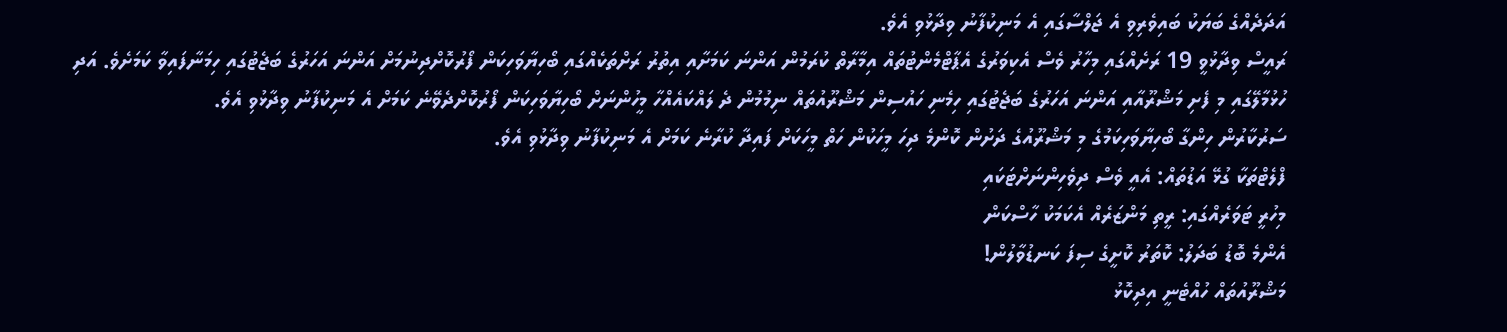އަދަދެއްގެ ބަޔަކު ބައިވެރިވި އެ ޖަލްސާގައި އެ މަނިކުފާނު ވިދާޅުވި އެވެ.
ރައީސް ވިދާޅުވީ 19 ރަށެއްގައި މިހާރު ވެސް އެކިވަރުގެ އެޕާޓްމެންޓުތައް އިމާރާތް ކުރަމުން އަންނަ ކަމަށާއި އިތުރު ރަށްތަކެއްގައި ބޯހިޔާވަހިކަން ފޯރުކޮށްދިނުމަށް އަންނަ އަހަރުގެ ބަޖެޓުގައި ހިމަނާފައިވާ ކަމަށެވެ. އަދި ހުޅުމާލޭގައި މި ފެށި މަޝްރޫއާއި އަންނަ އަހަރުގެ ބަޖެޓުގައި ހިމެނި ހައުސިން މަޝްރޫއުތައް ނިމުމުން ދެ ލައްކައެއްހާ މީހުންނަށް ބޯހިޔާވަހިކަން ފޯރުކޮށްދެވޭނެ ކަމަށް އެ މަނިކުފާނު ވިދާޅުވި އެވެ.
ސަރުކާރުން ހިންގާ ބޯހިޔާވަހިކަމުގެ މި މަޝްރޫއުގެ ދަށުން ކޮންމެ ދިހަ މީހަކުން ހަތް މީހަކަށް ފައިދާ ކުރާނެ ކަމަށް އެ މަނިކުފާނު ވިދާޅުވި އެވެ.
ފްލެޓްތަކާ ގުޅޭ އަޑުތައް: އެއީ ވެސް ދިވެހިންނަށްޓަކައި
މިހުރީ ޓަވަރެއްގައި: ރީތި މަންޒަރެއް އެކަމަކު ހާސްކަން
އެންމެ ބޮޑު ބަދަލު: ކޮތަރު ކޮށީގެ ސިފަ ކަނޑުވާލުން!
މަޝްރޫއުތައް ހުއްޓެނީ އިދިކޮޅު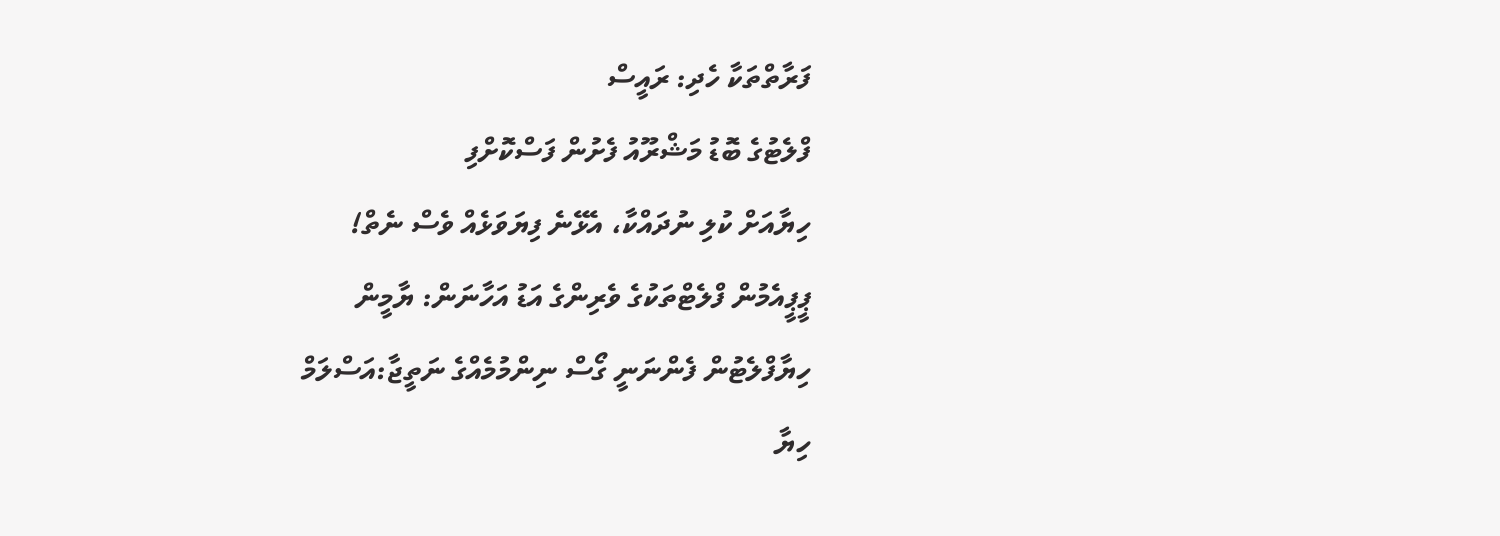ފަރާތްތަކާ ހެދި: ރައީސް
ފްލެޓުގެ ބޮޑު މަޝްރޫއު ފެށުން ފަސްކޮށްފި
ހިޔާއަށް ކުލި ނުދައްކާ، އެޅޭނެ ފިޔަވަޅެއް ވެސް ނެތް!
ޕީޕީއެމުން ފްލެޓްތަކުގެ ވެރިންގެ އަޑު އަހާނަން: ޔާމީން
ހިޔާފްލެޓުން ފެންނަނީ ގޯސް ނިންމުމެއްގެ ނަތީޖާ:އަސްލަމް
ހިޔާ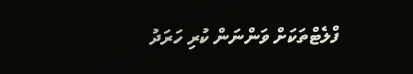ފްލެޓްތަކަށް ވަންނަން ކުރި ހަރަދު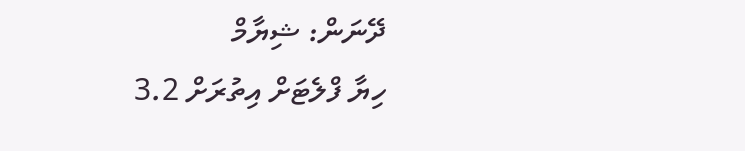ދޭނަން: ޝިޔާމް
ހިޔާ ފްލެޓަށް އިތުރަށް 3.2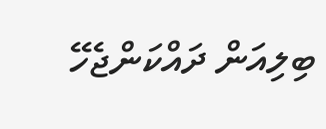ބިލިއަން ދައްކަންޖެހޭ